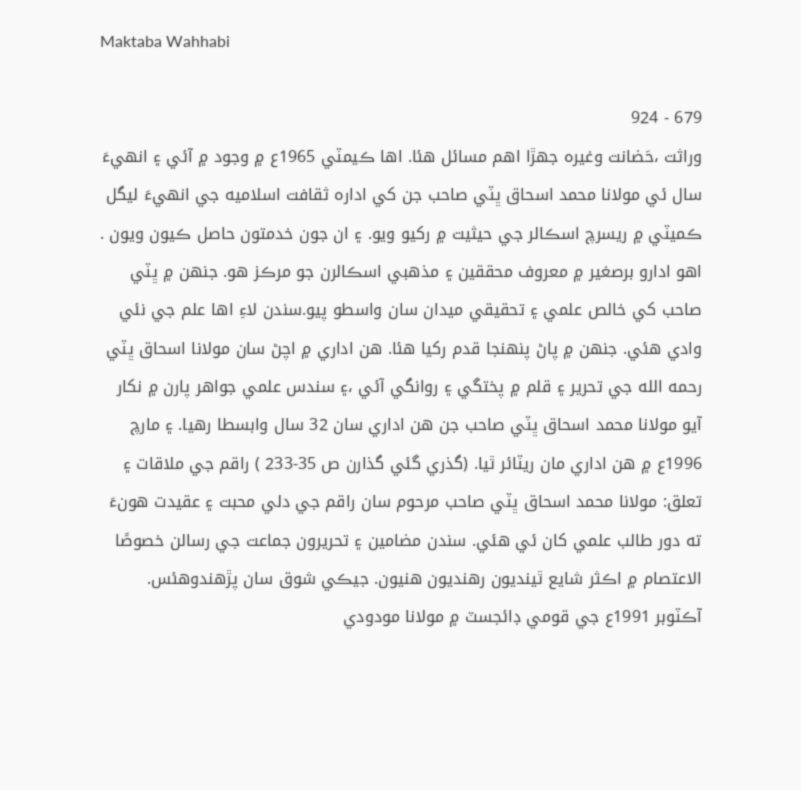Maktaba Wahhabi

679 - 924
وراثت ،حَضانت وغيره جهڙا اهم مسائل هئا. اها ڪيمٽي 1965ع ۾ وجود ۾ آئي ۽ انهيءَ سال ئي مولانا محمد اسحاق ڀٽي صاحب جن کي اداره ثقافت اسلاميه جي انهيءَ ليگل ڪميٽي ۾ ريسرچ اسڪالر جي حيثيت ۾ رکيو ويو. ۽ ان جون خدمتون حاصل ڪيون ويون . اهو ادارو برصغير ۾ معروف محققين ۽ مذهبي اسڪالرن جو مرڪز هو. جنهن ۾ ڀٽي صاحب کي خالص علمي ۽ تحقيقي ميدان سان واسطو پيو.سندن لاءِ اها علم جي نئي وادي هئي. جنهن ۾ پاڻ پنهنجا قدم رکيا هئا. هن اداري ۾ اچڻ سان مولانا اسحاق ڀٽي رحمه الله جي تحرير ۽ قلم ۾ پختگي ۽ روانگي آئي ،۽ سندس علمي جواهر پارن ۾ نکار آيو مولانا محمد اسحاق ڀٽي صاحب جن هن اداري سان 32 سال وابسطا رهيا. ۽ مارچ 1996ع ۾ هن اداري مان ريٽائر ٿيا. (گذري گئي گذارن ص 35-233 ) راقم جي ملاقات ۽ تعلق: مولانا محمد اسحاق ڀٽي صاحب مرحوم سان راقم جي دلي محبت ۽ عقيدت هونءَ ته دور طالب علمي کان ئي هئي. سندن مضامين ۽ تحريرون جماعت جي رسالن خصوصًا الاعتصام ۾ اڪثر شايع ٿينديون رهنديون هنيون. جيڪي شوق سان پڙهندوهئس. آڪٽوبر 1991ع جي قومي ڊائجسٽ ۾ مولانا مودودي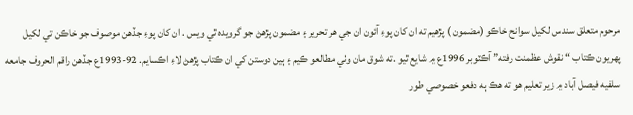مرحوم متعلق سندس لکيل سوانح خاڪو (مضمون ) پڙهيم ته ان کان پوءِ آئون ان جي هر تحرير ۽ مضمون پڙهڻ جو گرويده ٿي ويس . ان کان پوءِ جڏهن موصوف جو خاڪن تي لکيل پهريون ڪتاب “ نقوش عظمنت رفته” آڪٽوبر 1996ع ۾ شايع ٿيو .ته شوق مان وٺي مطالعو ڪيم ۽ ٻين دوستن کي ان ڪتاب پڙهڻ لاءِ اڪسايم. 92-1993ع جڏهن راقم الحروف جامعه سلفيه فيصل آباد ۾ زير تعليم هو ته هڪ ٻه دفعو خصوصي طور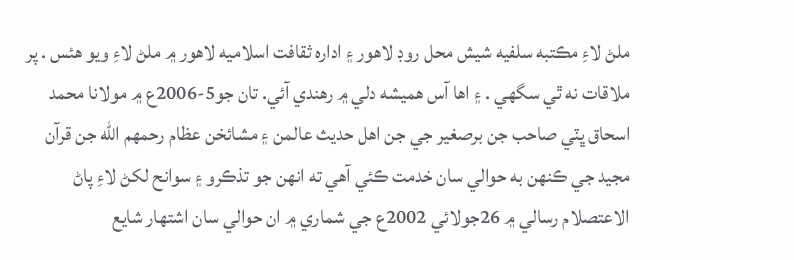ملڻ لاءِ مڪتبه سلفيه شيش محل روڊ لاهور ۽ اداره ثقافت اسلاميه لاهور ۾ ملڻ لاءِ ويو هئس . پر ملاقات نه ٿي سگهي . ۽ اها آس هميشه دلي ۾ رهندي آئي. تان جو5-2006ع ۾ مولانا محمد اسحاق ڀٽي صاحب جن برصغير جي جن اهل حديث عالمن ۽ مشائخن عظام رحمهم الله جن قرآن مجيد جي ڪنهن به حوالي سان خدمت ڪئي آهي ته انهن جو تذڪرو ۽ سوانح لکڻ لاءِ پاڻ الاعتصلام رسالي ۾ 26جولائي 2002ع جي شماري ۾ ان حوالي سان اشتهار شايع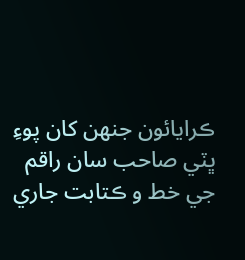ڪرايائون جنهن کان پوءِ ڀٽي صاحب سان راقم جي خط و ڪتابت جاري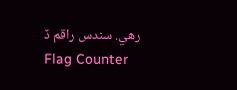رهي. سندس راقم ڏ
Flag Counter